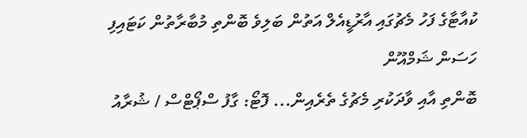ކުއާޓާގެ ފަހު މެޗުގައި އާރުޑީއެލް އަތުން ބަލިވެ ބޮންތި މުބާރާތުން ކަޓައިފި
ހަސަން ޝަމްއޫން
ބޮންތި އާއި ވާދަކުރި މެޗުގެ ތެރެއިން... ފޮޓޯ: ގާފު ސްޕޯޓްސް / ޝުރާއު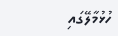ހުޅުމާލޭގައި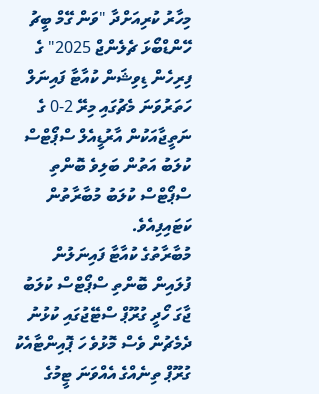މިހާރު ކުރިއަށްދާ "ވަން ގޭމް ބީޗު ހޭންޑްބޯޅަ ޗެލެންޖް 2025" ގެ ފިރިހެން ޑިވިޝަން ކުއާޓާ ފައިނަލް ހަތަރުވަނަ މެޗުގައި މިރޭ 2-0 ގެ ނަތީޖާއަކުން އާރުޑީއެލް ސްޕޯޓްސް ކުލަބު އަތުން ބަލިވެ ބޮންތި ސްޕޯޓްސް ކުލަބު މުބާރާތުން ކަޓައިފިއެވެ.
މުބާރާތުގެ ކުއާޓާ ފައިނަލުން ފުލައިން ބޮންތި ސްޕޯޓްސް ކުލަބު ޖާގަ ހޯދީ ގުރޫޕް ސްޓޭޖުގައި ކުޅުނު ދެމެޗުން ވެސް މޮޅުވެ ހަ ޕޮއިންޓާއެކު ގުރޫޕް ތިނެއްގެ އެއްވަނަ ޓީމުގެ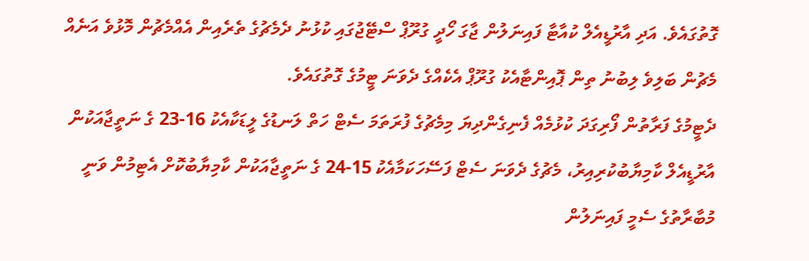ގޮތުގައެވެ. އަދި އާރުޑީއެލް ކުއާޓާ ފައިނަލުން ޖާގަ ހޯދީ ގުރޫޕް ސްޓޭޖުގައި ކުޅުނު ދެމެޗުގެ ތެރެއިން އެއްމެޗުން މޮޅުވެ އަނެއް މެޗުން ބަލިވެ ލިބުނު ތިން ޕޮއިންޓާއެކު ގުރޫޕް އެކެއްގެ ދެވަނަ ޓީމުގެ ގޮތުގައެވެ.
ދެޓީމުގެ ފަރާތުން ފޯރިގަދަ ކުޅުމެއް ފެނިގެންދިޔަ މިމެޗުގެ ފުރަތަމަ ސެޓް ހަތް ލަނޑުގެ ލީޑަކާއެކު 16-23 ގެ ނަތީޖާއަކުން އާރުޑީއެލް ކާމިޔާބުކުރިއިރު، މެޗުގެ ދެވަނަ ސެޓް ފަސޭހަކަމާއެކު 15-24 ގެ ނަތީޖާއަކުން ކާމިޔާބުކޮށް އެޓިމުން ވަނީ މުބާރާތުގެ ސެމީ ފައިނަލުން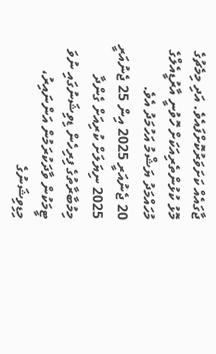ޖާގައެއް ކަށަވަރުކޮށްފައެވެ. އަދި މިމެޗުގެ މޮޅު ކުޅުންތެރިއަކަށް ހޮވުނީ އާރުޑީއެލްގެ މުހައްމަދު ޔަޝްމު އަހުމަދު އެވެ.
20 ޖެނުއަރީ 2025 އިން 25 ޖެނުއަރީ 2025 ނިޔަލަށް ކުރިއަށް ގެންދާ މިމުބާރާތުގެ ފިރިހެން ޑިވިޝަނުގައި ނުވަ ޓީމަކުން ވާދަކުރަމުން އަންނައިރު، މިޑިވިޝަނުގެ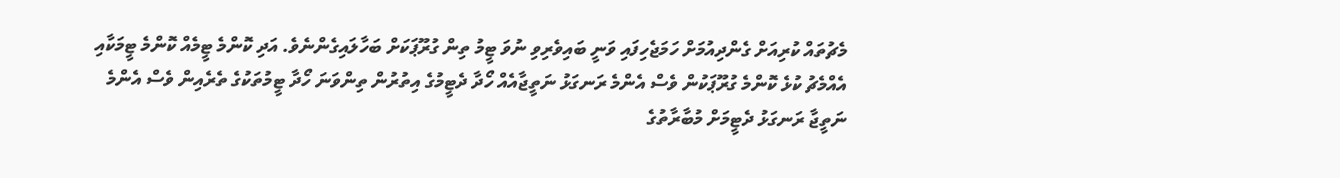މެޗުތައް ކުރިއަށް ގެންދިއުމަށް ހަމަޖެހިފައި ވަނީ ބައިވެރިވި ނުވަ ޓީމު ތިން ގުރޫޕަކަށް ބަހާލައިގެންނެވެ. އަދި ކޮންމެ ޓީމެއް ކޮންމެ ޓީމަކާއި އެއްމެޗު ކުޅެ ކޮންމެ ގުރޫޕަކުން ވެސް އެންމެ ރަނގަޅު ނަތީޖާއެއް ހޯދާ ދެޓީމުގެ އިތުރުން ތިންވަނަ ހޯދާ ޓީމުތަކުގެ ތެރެއިން ވެސް އެންމެ ނަތީޖާ ރަނގަޅު ދެޓީމަށް މުބާރާތުގެ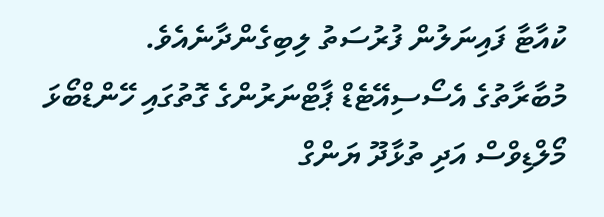ކުއާޓާ ފައިނަލުން ފުރުސަތު ލިބިގެންދާނެއެވެ.
މުބާރާތުގެ އެސޯސިއޭޓެޑް ޕާޓްނަރުންގެ ގޮތުގައި ހޭންޑްބޯޅަ މޯލްޑިވްސް އަދި ތުޅާދޫ ޔަންގް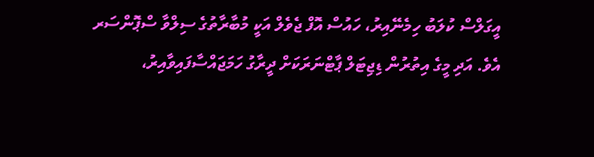އީގަލްސް ކުލަބު ހިމެނޭއިރު، ހައުސް އޮފް ޖެވެލް އަކީ މުބާރާތުގެ ސިލްވާ ސްޕޮންސަރ އެވެ. އަދި މީގެ އިތުރުން ޑިޖިޓަލް ޕާޓްނަރަކަށް ދީރާގު ހަމަޖައްސާފައިވާއިރު،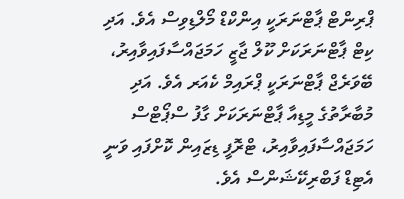ޕްރިންޓް ޕާޓްނަރަކީ އިންކްޑް މޯލްޑިވިސް އެވެ. އަދި ކިޓް ޕާޓްނަރަކަށް ކޫލް ޖާޒީ ހަމަޖައްސާފައިވާއިރު، ބޭވަރެޖް ޕާޓްނަރަކީ ޕްރައިމް ކެއަރ އެވެ. އަދި މުބާރާތުގެ މީޑިއާ ޕާޓްނަރަކަށް ގާފު ސްޕޯޓްސް ހަމަޖައްސާފައިވާއިރު، ޓްރޮފީ ޑިޒައިން ކޮށްފައި ވަނީ އެޓިޑް ފަބްރިކޭޝަންސް އެވެ.